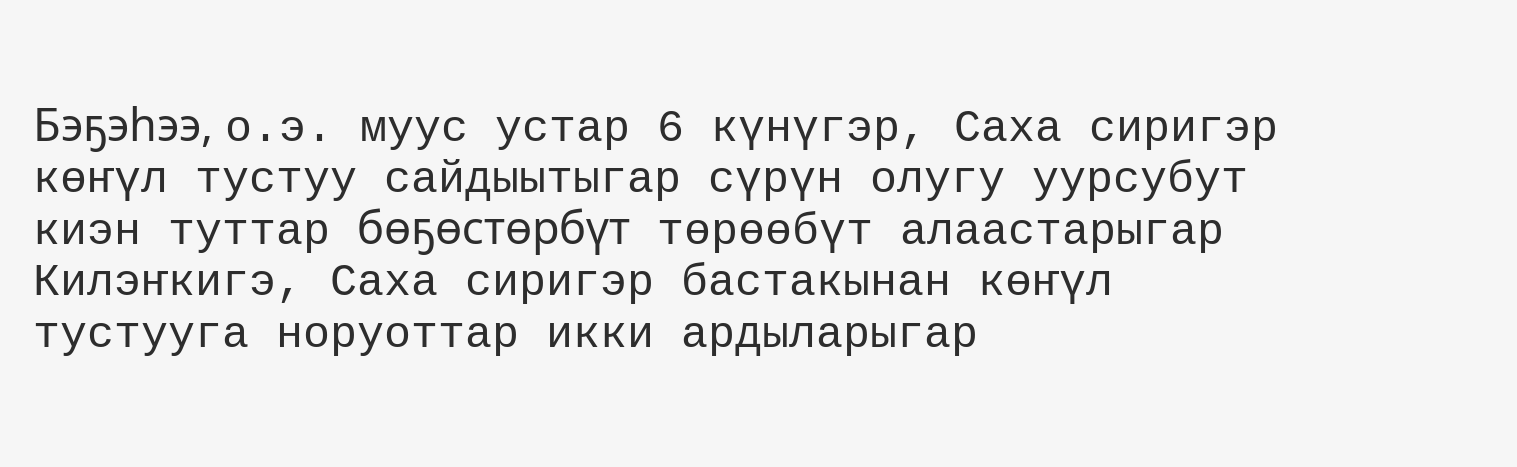Бэҕэһээ, о.э. муус устар 6 күнүгэр, Саха сиригэр көҥүл тустуу сайдыытыгар сүрүн олугу уурсубут киэн туттар бөҕөстөрбүт төрөөбүт алаастарыгар Килэҥкигэ, Саха сиригэр бастакынан көҥүл тустууга норуоттар икки ардыларыгар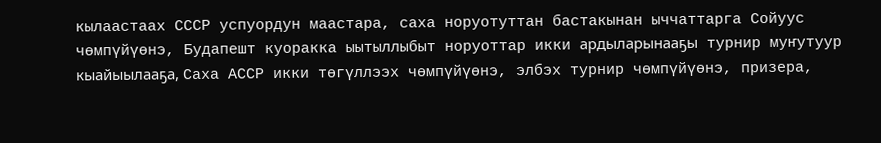кылаастаах СССР успуордун маастара, саха норуотуттан бастакынан ыччаттарга Сойуус чөмпүйүөнэ, Будапешт куоракка ыытыллыбыт норуоттар икки ардыларынааҕы турнир муҥутуур кыайыылааҕа, Саха АССР икки төгүллээх чөмпүйүөнэ, элбэх турнир чөмпүйүөнэ, призера,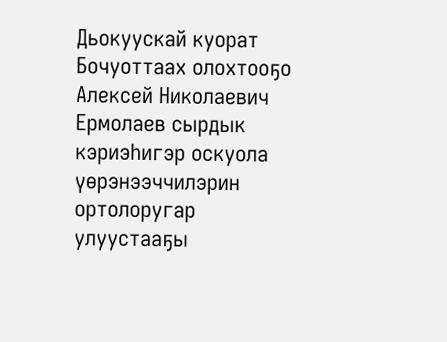Дьокуускай куорат Бочуоттаах олохтооҕо Алексей Николаевич Ермолаев сырдык кэриэһигэр оскуола үөрэнээччилэрин ортолоругар улуустааҕы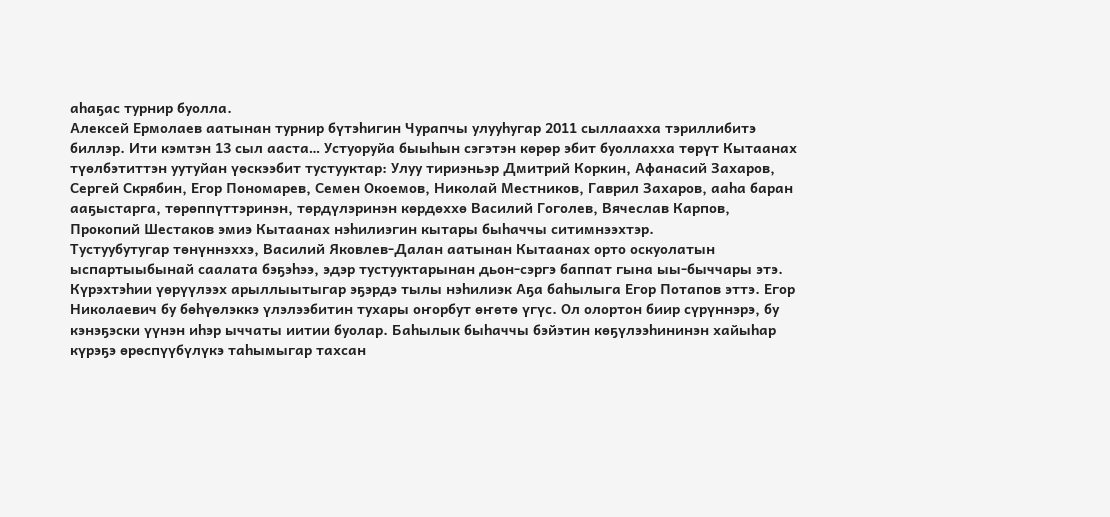аһаҕас турнир буолла.
Алексей Ермолаев аатынан турнир бүтэһигин Чурапчы улууһугар 2011 сыллаахха тэриллибитэ биллэр. Ити кэмтэн 13 сыл ааста… Устуоруйа быыһын сэгэтэн көрөр эбит буоллахха төрүт Кытаанах түөлбэтиттэн уутуйан үөскээбит тустууктар: Улуу тириэньэр Дмитрий Коркин, Афанасий Захаров, Сергей Скрябин, Егор Пономарев, Семен Окоемов, Николай Местников, Гаврил Захаров, ааһа баран ааҕыстарга, төрөппүттэринэн, төрдүлэринэн көрдөххө Василий Гоголев, Вячеслав Карпов, Прокопий Шестаков эмиэ Кытаанах нэһилиэгин кытары быһаччы ситимнээхтэр.
Тустуубутугар төнүннэххэ, Василий Яковлев-Далан аатынан Кытаанах орто оскуолатын ыспартыыбынай саалата бэҕэһээ, эдэр тустууктарынан дьон-сэргэ баппат гына ыы-быччары этэ. Күрэхтэһии үөрүүлээх арыллыытыгар эҕэрдэ тылы нэһилиэк Аҕа баһылыга Егор Потапов эттэ. Егор Николаевич бу бөһүөлэккэ үлэлээбитин тухары оҥорбут өҥөтө үгүс. Ол олортон биир сүрүннэрэ, бу кэнэҕэски үүнэн иһэр ыччаты иитии буолар. Баһылык быһаччы бэйэтин көҕүлээһининэн хайыһар күрэҕэ өрөспүүбүлүкэ таһымыгар тахсан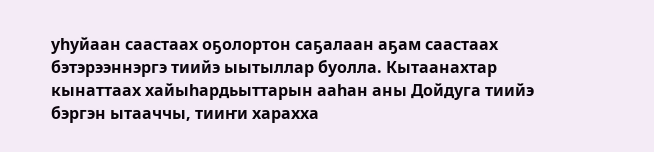уһуйаан саастаах оҕолортон саҕалаан аҕам саастаах бэтэрээннэргэ тиийэ ыытыллар буолла. Кытаанахтар кынаттаах хайыһардьыттарын ааһан аны Дойдуга тиийэ бэргэн ытааччы, тииҥи харахха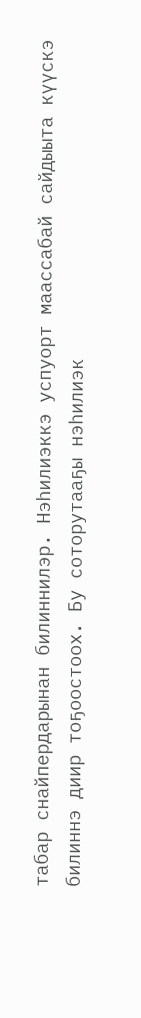табар снайпердарынан билиннилэр. Нэһилиэккэ успуорт маассабай сайдыыта күүскэ билиннэ диир тоҕоостоох. Бу соторутааҕы нэһилиэк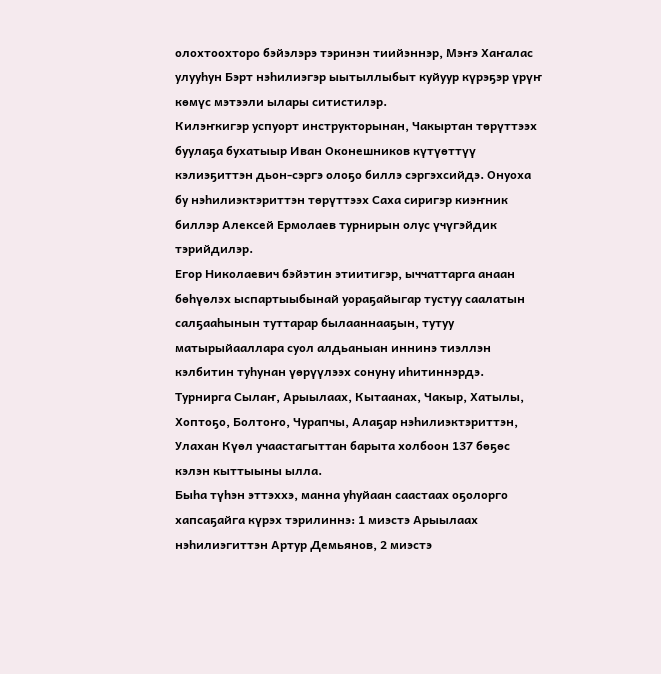олохтоохторо бэйэлэрэ тэринэн тиийэннэр, Мэҥэ Хаҥалас улууһун Бэрт нэһилиэгэр ыытыллыбыт куйуур күрэҕэр үрүҥ көмүс мэтээли ылары ситистилэр.
Килэҥкигэр успуорт инструкторынан, Чакыртан төрүттээх буулаҕа бухатыыр Иван Оконешников күтүөттүү кэлиэҕиттэн дьон-сэргэ олоҕо биллэ сэргэхсийдэ. Онуоха бу нэһилиэктэриттэн төрүттээх Саха сиригэр киэҥник биллэр Алексей Ермолаев турнирын олус үчүгэйдик тэрийдилэр.
Егор Николаевич бэйэтин этиитигэр, ыччаттарга анаан бөһүөлэх ыспартыыбынай уораҕайыгар тустуу саалатын салҕааһынын туттарар былааннааҕын, тутуу матырыйааллара суол алдьаныан иннинэ тиэллэн кэлбитин туһунан үөрүүлээх сонуну иһитиннэрдэ.
Турнирга Сылаҥ, Арыылаах, Кытаанах, Чакыр, Хатылы, Хоптоҕо, Болтоҥо, Чурапчы, Алаҕар нэһилиэктэриттэн, Улахан Күөл учаастагыттан барыта холбоон 137 бөҕөс кэлэн кыттыыны ылла.
Быһа түһэн эттэххэ, манна уһуйаан саастаах оҕолорго хапсаҕайга күрэх тэрилиннэ: 1 миэстэ Арыылаах нэһилиэгиттэн Артур Демьянов, 2 миэстэ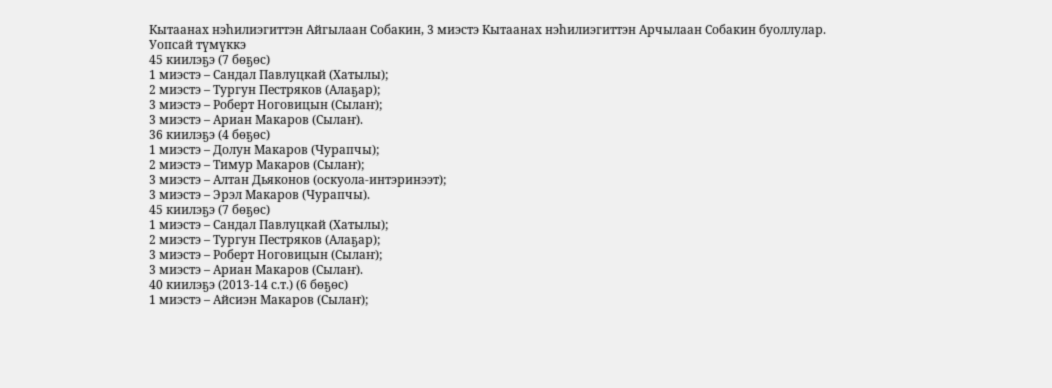Кытаанах нэһилиэгиттэн Айгылаан Собакин, 3 миэстэ Кытаанах нэһилиэгиттэн Арчылаан Собакин буоллулар.
Уопсай түмүккэ
45 киилэҕэ (7 бөҕөс)
1 миэстэ – Сандал Павлуцкай (Хатылы);
2 миэстэ – Тургун Пестряков (Алаҕар);
3 миэстэ – Роберт Ноговицын (Сылаҥ);
3 миэстэ – Ариан Макаров (Сылаҥ).
36 киилэҕэ (4 бөҕөс)
1 миэстэ – Долун Макаров (Чурапчы);
2 миэстэ – Тимур Макаров (Сылаҥ);
3 миэстэ – Алтан Дьяконов (оскуола-интэринээт);
3 миэстэ – Эрэл Макаров (Чурапчы).
45 киилэҕэ (7 бөҕөс)
1 миэстэ – Сандал Павлуцкай (Хатылы);
2 миэстэ – Тургун Пестряков (Алаҕар);
3 миэстэ – Роберт Ноговицын (Сылаҥ);
3 миэстэ – Ариан Макаров (Сылаҥ).
40 киилэҕэ (2013-14 с.т.) (6 бөҕөс)
1 миэстэ – Айсиэн Макаров (Сылаҥ);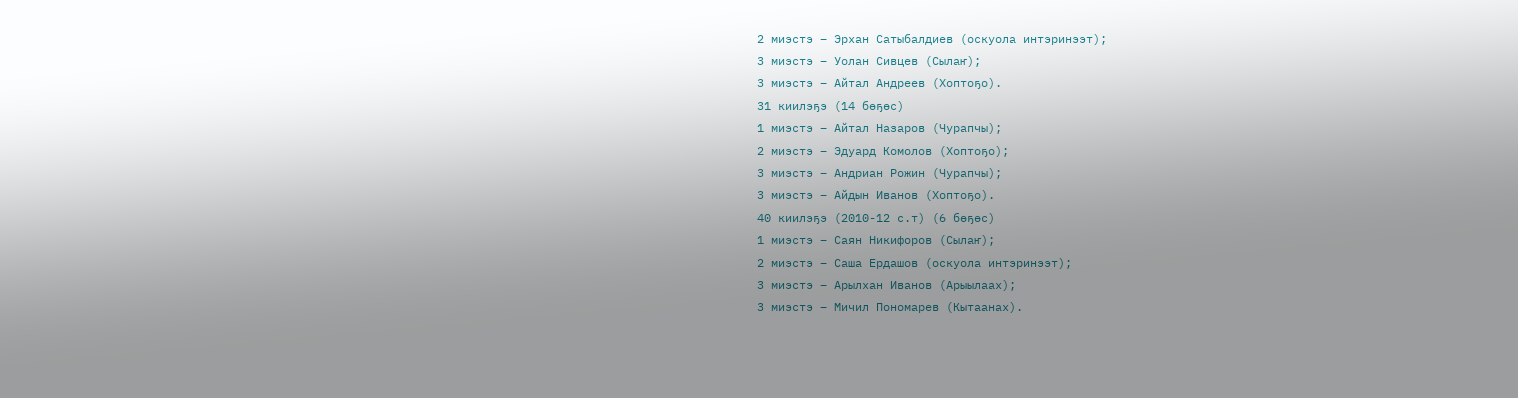2 миэстэ – Эрхан Сатыбалдиев (оскуола интэринээт);
3 миэстэ – Уолан Сивцев (Сылаҥ);
3 миэстэ – Айтал Андреев (Хоптоҕо).
31 киилэҕэ (14 бөҕөс)
1 миэстэ – Айтал Назаров (Чурапчы);
2 миэстэ – Эдуард Комолов (Хоптоҕо);
3 миэстэ – Андриан Рожин (Чурапчы);
3 миэстэ – Айдын Иванов (Хоптоҕо).
40 киилэҕэ (2010-12 с.т) (6 бөҕөс)
1 миэстэ – Саян Никифоров (Сылаҥ);
2 миэстэ – Саша Ердашов (оскуола интэринээт);
3 миэстэ – Арылхан Иванов (Арыылаах);
3 миэстэ – Мичил Пономарев (Кытаанах).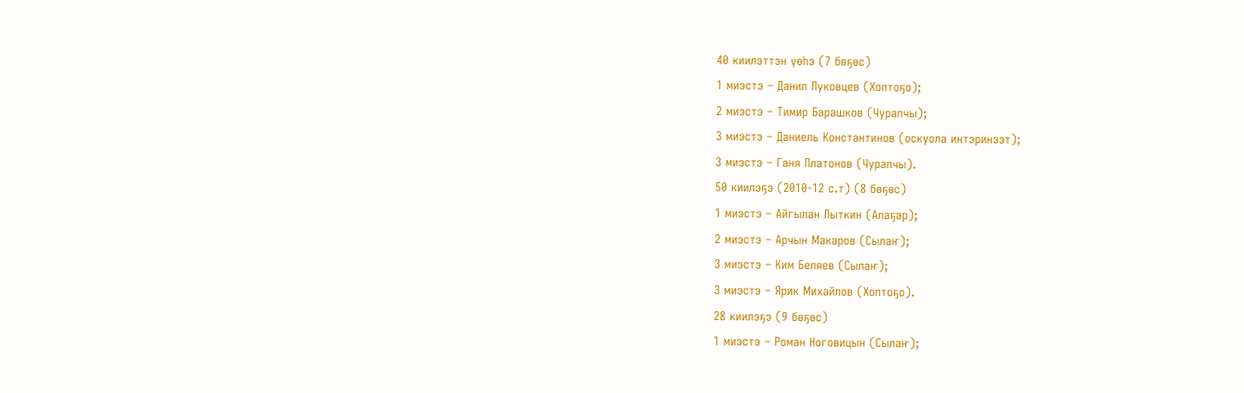40 киилэттэн үөһэ (7 бөҕөс)
1 миэстэ – Данил Луковцев (Хоптоҕо);
2 миэстэ – Тимир Барашков (Чурапчы);
3 миэстэ – Даниель Константинов (оскуола интэринээт);
3 миэстэ – Ганя Платонов (Чурапчы).
50 киилэҕэ (2010-12 с.т) (8 бөҕөс)
1 миэстэ – Айгылан Лыткин (Алаҕар);
2 миэстэ – Арчын Макаров (Сылаҥ);
3 миэстэ – Ким Беляев (Сылаҥ);
3 миэстэ – Ярик Михайлов (Хоптоҕо).
28 киилэҕэ (9 бөҕөс)
1 миэстэ – Роман Ноговицын (Сылаҥ);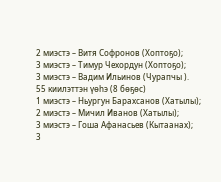2 миэстэ – Витя Софронов (Хоптоҕо);
3 миэстэ – Тимур Чехордун (Хоптоҕо);
3 миэстэ – Вадим Ильинов (Чурапчы ).
55 киилэттэн үөһэ (8 бөҕөс)
1 миэстэ – Ньургун Барахсанов (Хатылы);
2 миэстэ – Мичил Иванов (Хатылы);
3 миэстэ – Гоша Афанасьев (Кытаанах);
3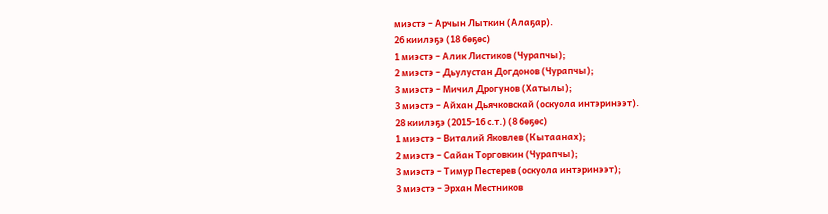миэстэ – Арчын Лыткин (Алаҕар).
26 киилэҕэ (18 бөҕөс)
1 миэстэ – Алик Листиков (Чурапчы);
2 миэстэ – Дьулустан Догдонов (Чурапчы);
3 миэстэ – Мичил Дрогунов (Хатылы);
3 миэстэ – Айхан Дьячковскай (оскуола интэринээт).
28 киилэҕэ (2015-16 с.т.) (8 бөҕөс)
1 миэстэ – Виталий Яковлев (Кытаанах);
2 миэстэ – Сайан Торговкин (Чурапчы);
3 миэстэ – Тимур Пестерев (оскуола интэринээт);
3 миэстэ – Эрхан Местников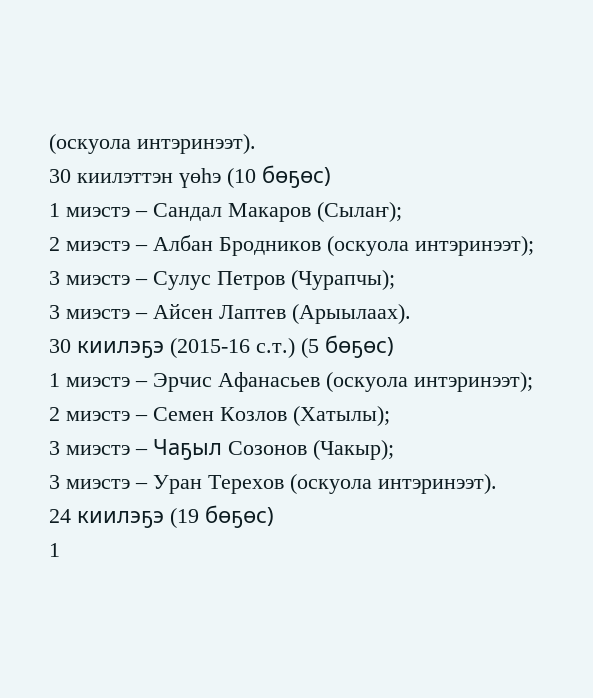(оскуола интэринээт).
30 киилэттэн үөһэ (10 бөҕөс)
1 миэстэ – Сандал Макаров (Сылаҥ);
2 миэстэ – Албан Бродников (оскуола интэринээт);
3 миэстэ – Сулус Петров (Чурапчы);
3 миэстэ – Айсен Лаптев (Арыылаах).
30 киилэҕэ (2015-16 с.т.) (5 бөҕөс)
1 миэстэ – Эрчис Афанасьев (оскуола интэринээт);
2 миэстэ – Семен Козлов (Хатылы);
3 миэстэ – Чаҕыл Созонов (Чакыр);
3 миэстэ – Уран Терехов (оскуола интэринээт).
24 киилэҕэ (19 бөҕөс)
1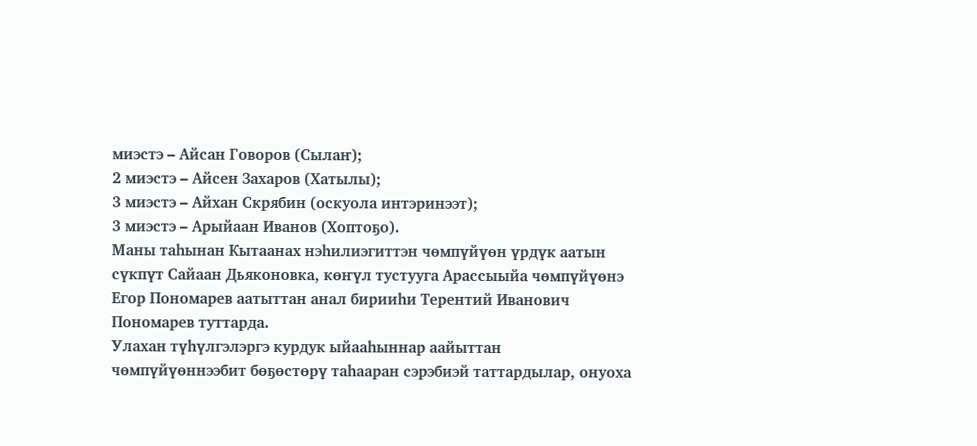миэстэ – Айсан Говоров (Сылаҥ);
2 миэстэ – Айсен Захаров (Хатылы);
3 миэстэ – Айхан Скрябин (оскуола интэринээт);
3 миэстэ – Арыйаан Иванов (Хоптоҕо).
Маны таһынан Кытаанах нэһилиэгиттэн чөмпүйүөн үрдүк аатын сүкпүт Сайаан Дьяконовка, көҥүл тустууга Арассыыйа чөмпүйүөнэ Егор Пономарев аатыттан анал бирииһи Терентий Иванович Пономарев туттарда.
Улахан түһүлгэлэргэ курдук ыйааһыннар аайыттан чөмпүйүөннээбит бөҕөстөрү таһааран сэрэбиэй таттардылар, онуоха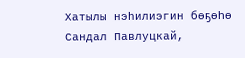Хатылы нэһилиэгин бөҕөһө Сандал Павлуцкай,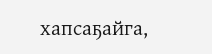хапсаҕайга,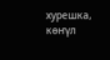хурешка, көҥүл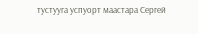тустууга успуорт маастара Сергей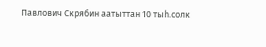Павлович Скрябин аатыттан 10 тыһ.солк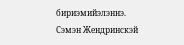бириэмийэлэннэ.
Сэмэн Жендринскэй